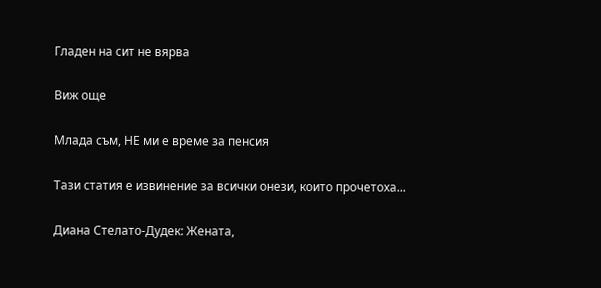Гладен на сит не вярва

Виж още

Млада съм, НЕ ми е време за пенсия

Тази статия е извинение за всички онези, които прочетоха...

Диана Стелато-Дудек: Жената,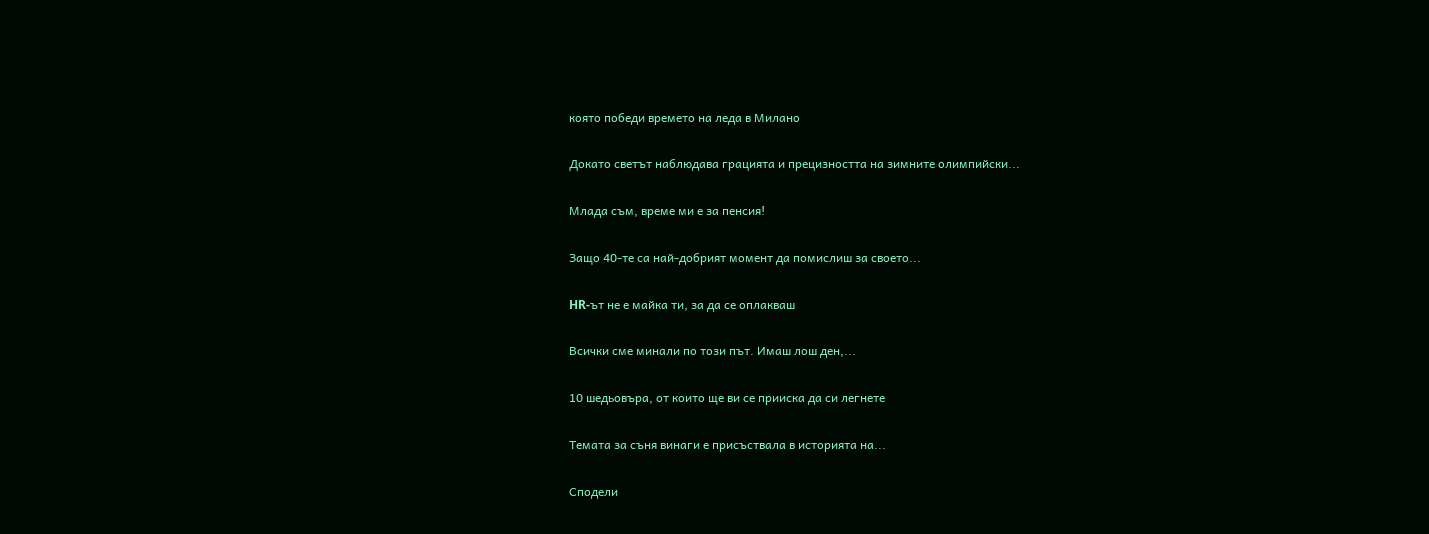която победи времето на леда в Милано

Докато светът наблюдава грацията и прецизността на зимните олимпийски...

Млада съм, време ми е за пенсия!

Защо 40-те са най-добрият момент да помислиш за своето...

HR-ът не е майка ти, за да се оплакваш

Всички сме минали по този път. Имаш лош ден,...

10 шедьовъра, от които ще ви се прииска да си легнете

Темата за съня винаги е присъствала в историята на...

Сподели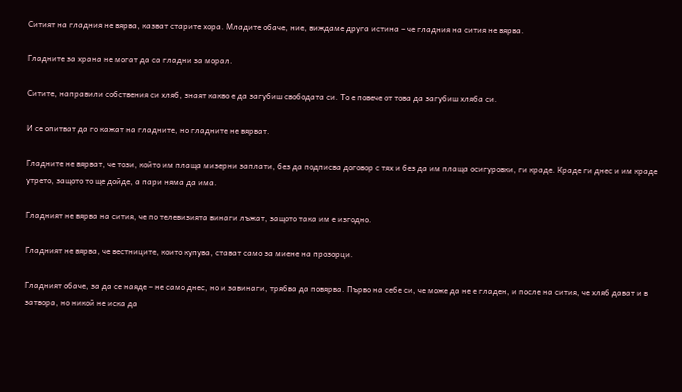Ситият на гладния не вярва, казват старите хора. Младите обаче, ние, виждаме друга истина – че гладния на сития не вярва.

Гладните за храна не могат да са гладни за морал.

Ситите, направили собствения си хляб, знаят какво е да загубиш свободата си. То е повече от това да загубиш хляба си.

И се опитват да го кажат на гладните, но гладните не вярват.

Гладните не вярват, че този, който им плаща мизерни заплати, без да подписва договор с тях и без да им плаща осигуровки, ги краде. Краде ги днес и им краде утрето, защото то ще дойде, а пари няма да има.

Гладният не вярва на сития, че по телевизията винаги лъжат, защото така им е изгодно.

Гладният не вярва, че вестниците, които купува, стават само за миене на прозорци.

Гладният обаче, за да се наяде – не само днес, но и завинаги, трябва да повярва. Първо на себе си, че може да не е гладен, и после на сития, че хляб дават и в затвора, но никой не иска да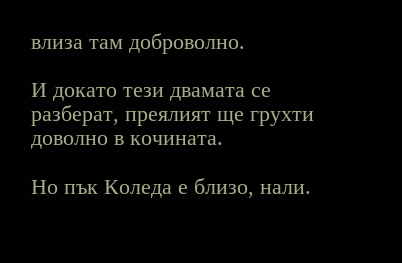влиза там доброволно.

И докато тези двамата се разберат, преялият ще грухти доволно в кочината.

Но пък Коледа е близо, нали.